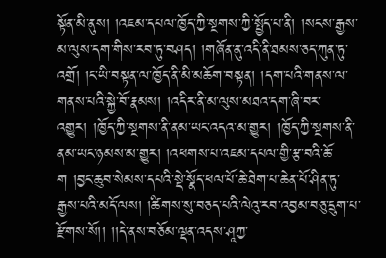སྟོན་མི་ནུས། །འཇམ་དཔལ་ཁྱོད་ཀྱི་སྔགས་ཀྱི་སྤྱོད་པ་ནི། །སངས་རྒྱས་མ་ལུས་དག་གིས་རབ་ཏུ་བཤད། །གཞོན་ནུ་འདི་ནི་ཐམས་ཅད་ཀུན་ཏུ་འགྲོ། །ང་ཡི་བསྟན་ལ་ཁྱོད་ནི་མི་མཆོག་བསྟན། །དག་པའི་གནས་ལ་གནས་པའི་སྐྱེ་བོ་རྣམས། །འདིར་ནི་མ་ལུས་མཐའ་དག་ཞི་བར་འགྱུར། །ཁྱོད་ཀྱི་སྔགས་ནི་ནམ་ཡང་འདའ་མ་གྱུར། །ཁྱོད་ཀྱི་སྔགས་ནི་ནམ་ཡང་ཉམས་མ་གྱུར། །འཕགས་པ་འཇམ་དཔལ་གྱི་རྩ་བའི་ཆོ་ག །བྱང་ཆུབ་སེམས་དཔའི་སྡེ་སྣོད་ཕལ་པོ་ཆེ་ཐེག་པ་ཆེན་པོ་ཤིན་ཏུ་རྒྱས་པའི་མདོ་ལས། །ཚིགས་སུ་བཅད་པའི་ལེའུ་རབ་འབྱམ་བཅུ་དྲུག་པ་རྫོགས་སོ།། །།དེ་ནས་བཅོམ་ལྡན་འདས་ཤཱཀྱ་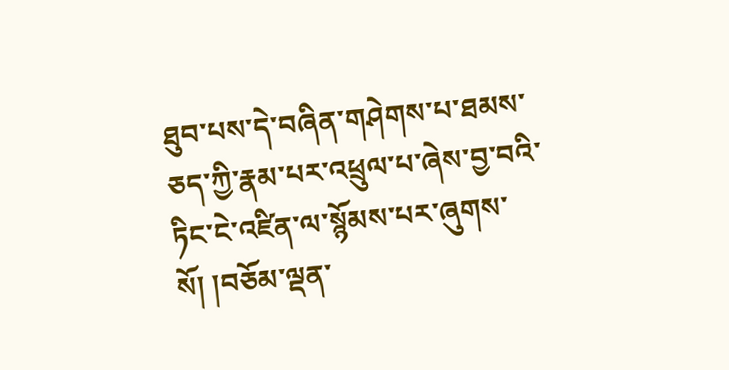ཐུབ་པས་དེ་བཞིན་གཤེགས་པ་ཐམས་ཅད་ཀྱི་རྣམ་པར་འཕྲུལ་པ་ཞེས་བྱ་བའི་ཏིང་ངེ་འཛིན་ལ་སྙོམས་པར་ཞུགས་སོ། །བཅོམ་ལྡན་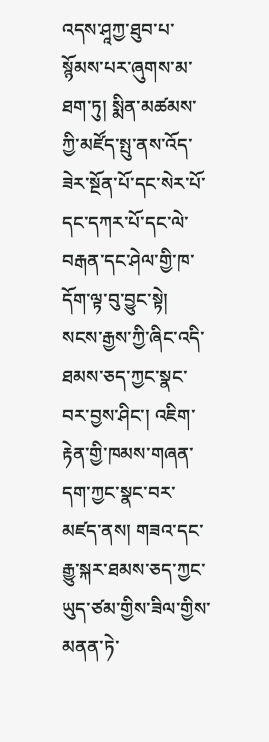འདས་ཤཱཀྱ་ཐུབ་པ་སྙོམས་པར་ཞུགས་མ་ཐག་ཏུ། སྨིན་མཚམས་ཀྱི་མཛོད་སྤུ་ནས་འོད་ཟེར་སྔོན་པོ་དང་སེར་པོ་དང་དཀར་པོ་དང་ལེ་བརྒན་དང་ཤེལ་གྱི་ཁ་དོག་ལྟ་བུ་བྱུང་སྟེ། སངས་རྒྱས་ཀྱི་ཞིང་འདི་ཐམས་ཅད་ཀྱང་སྣང་བར་བྱས་ཤིང་། འཇིག་རྟེན་གྱི་ཁམས་གཞན་དག་ཀྱང་སྣང་བར་མཛད་ནས། གཟའ་དང་རྒྱུ་སྐར་ཐམས་ཅད་ཀྱང་ཡུད་ཙམ་གྱིས་ཟིལ་གྱིས་མནན་ཏེ་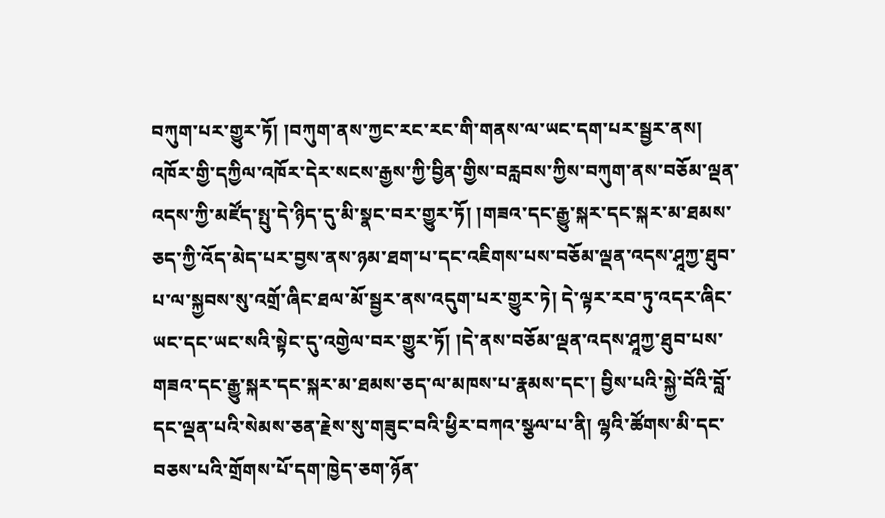བཀུག་པར་གྱུར་ཏོ། །བཀུག་ནས་ཀྱང་རང་རང་གི་གནས་ལ་ཡང་དག་པར་སྦྱར་ནས། འཁོར་གྱི་དཀྱིལ་འཁོར་དེར་སངས་རྒྱས་ཀྱི་བྱིན་གྱིས་བརླབས་ཀྱིས་བཀུག་ནས་བཅོམ་ལྡན་འདས་ཀྱི་མཛོད་སྤུ་དེ་ཉིད་དུ་མི་སྣང་བར་གྱུར་ཏོ། །གཟའ་དང་རྒྱུ་སྐར་དང་སྐར་མ་ཐམས་ཅད་ཀྱི་འོད་མེད་པར་བྱས་ནས་ཉམ་ཐག་པ་དང་འཇིགས་པས་བཅོམ་ལྡན་འདས་ཤཱཀྱ་ཐུབ་པ་ལ་སྐྱབས་སུ་འགྲོ་ཞིང་ཐལ་མོ་སྦྱར་ནས་འདུག་པར་གྱུར་ཏེ། དེ་ལྟར་རབ་ཏུ་འདར་ཞིང་ཡང་དང་ཡང་སའི་སྟེང་དུ་འགྱེལ་བར་གྱུར་ཏོ། །དེ་ནས་བཅོམ་ལྡན་འདས་ཤཱཀྱ་ཐུབ་པས་གཟའ་དང་རྒྱུ་སྐར་དང་སྐར་མ་ཐམས་ཅད་ལ་མཁས་པ་རྣམས་དང་། བྱིས་པའི་སྐྱེ་བོའི་བློ་དང་ལྡན་པའི་སེམས་ཅན་རྗེས་སུ་གཟུང་བའི་ཕྱིར་བཀའ་སྩལ་པ་ནི། ལྷའི་ཚོགས་མི་དང་བཅས་པའི་གྲོགས་པོ་དག་ཁྱེད་ཅག་ཉོན་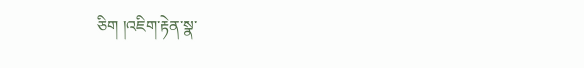ཅིག །འཇིག་རྟེན་སྣ་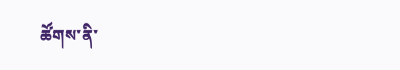ཚོགས་ནི་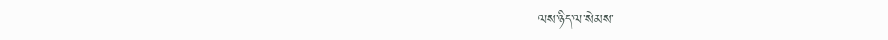ལས་ཉིད་ལ་སེམས་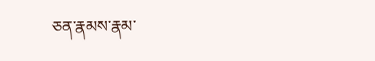ཅན་རྣམས་རྣམ་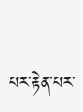པར་རྟེན་པར་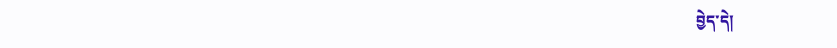བྱེད་དེ།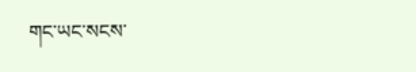གང་ཡང་སངས་